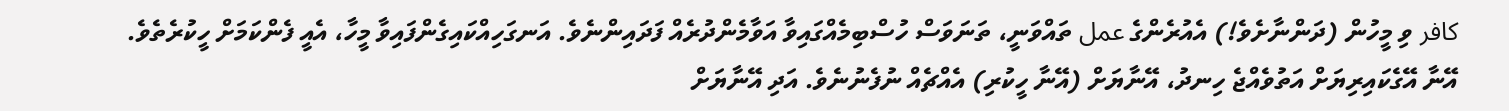كافر ވި މީހުން (ދަންނާށެވެ!) އެއުރެންގެ عمل ތައްވަނީ، ތަނަވަސް ހުސްބިމެއްގައިވާ އަވާމެންދުރެއް ފަދައިންނެވެ. އަނގަހިއްކައިގެންފައިވާ މީހާ، އެއީ ފެންކަމަށް ހީކުރެތެވެ. އޭނާ އޭގެކައިރިޔަށް އަތުވެއްޖެ ހިނދު، އޭނާޔަށް (އޭނާ ހީކުރި) އެއްޗެއް ނުފެނުނެވެ. އަދި އޭނާޔަށް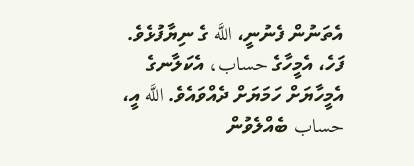އެތަނުން ފެނުނީ، اللَّه ގެ ނިޔާފުޅެވެ. ފަހެ، އެމީހާގެ حساب، އެކަލާނގެ އެމީހާޔަށް ހަމަޔަށް ދެއްވައެވެ. اللَّه އީ، حساب ބެއްލެވުން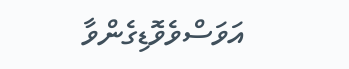އަވަސްވެވޮޑިގެންވާ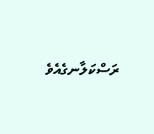ރަސްކަލާނގެއެވެ